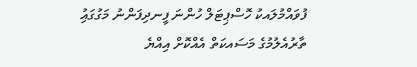ފުވައްމުލައކު ހޮސްޕިޓަލް ހުންނަ ފީނދިފަންނު މަގުގައުި ތާރުއެލުމުގެ މަސައކަތް އެއްކޮށް އިއްޔެ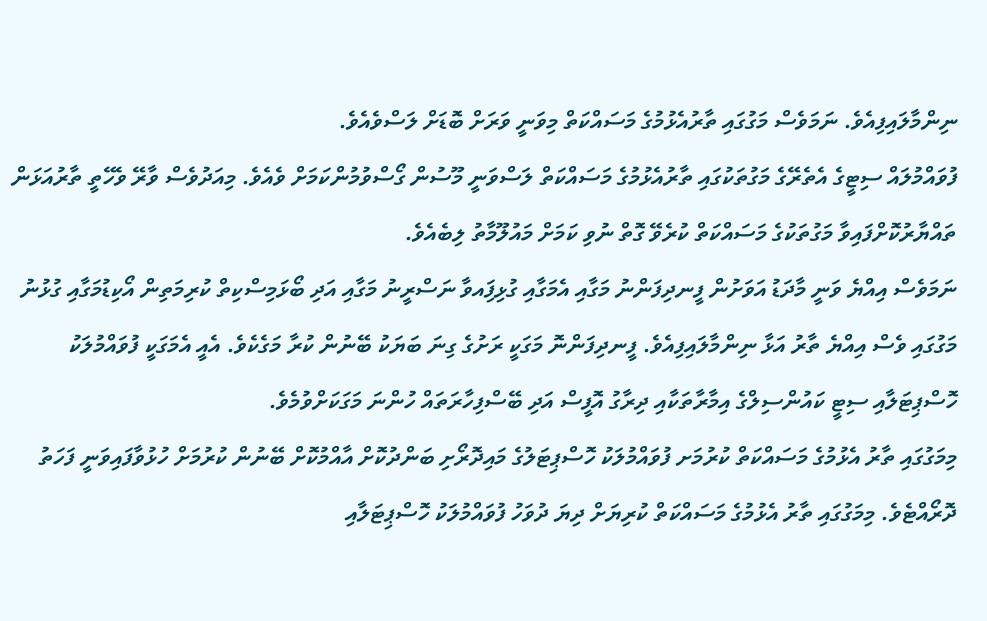ނިންމާލައިފިއެވެ. ނަމަވެސް މަގުގައި ތާރުއެޅުމުގެ މަސައްކަތް މިވަނީ ވަރަށް ބޮޑަށް ލަސްވެއެވެ.
ފުވައްމުލައް ސިޓީގެ އެތެރޭގެ މަގުތަކުގައި ތާރުއެޅުމުގެ މަސައްކަތް ލަސްވަނީ މޫސުން ގޯސްވުމުންކަމަށް ވެއެވެ. މިއަދުވެސް ވާރޭ ވެހޭތީ ތާރުއަޅަން ތައްޔާރުކޮށްފައިވާ މަގުތަކުގެ މަސައްކަތް ކުރެވޭ ގޮތް ނުވި ކަމަށް މައުލޫމާތު ލިބެއެވެ.
ނަމަވެސް އިއްޔެ ވަނީ މާދަޑު އަވަށުން ފީނދިފަންނު މަގާއި އެމަގާއި ގުޅިފަިއވާ ނަސްރީނު މަގާއި އަދި ބޯޅަމިސްކިތް ކުރިމަތިން އޯކިޑުމަގާއި ގުޅުނު މަގުގައި ވެސް އިއްޔެ ތާރު އަޅާ ނިންމާލައިފިއެވެ. ފީނދިފަންނޮ މަގަކީ ރަށުގެ ގިނަ ބަޔަކު ބޭނުން ކުރާ މަގެކެވެ. އެއީ އެމަގަކީ ފުވައްމުލަކު ހޮސްޕިޓަލާއި ސިޓީ ކައުންސިލްގެ އިމާރާތަކާއި ދިރާގު އޮފީސް އަދި ބޭސްފިހާރަތައް ހުންނަ މަގަކަށްވުމެވެ.
މިމަގުގައި ތާރު އެޅުމުގެ މަސައްކަތް ކުރުމަށ ފުވައްމުލަކު ހޮސްޕިޓަލުގެ މައިދޮރޯށި ބަންދުކޮށް އާއްމުކޮށް ބޭނުން ކުރުމަށް ހުޅުވާފައިވަނީ ފަހަތު ދޮރޯއްޓެވެ. މިމަގުގައި ތާރު އެޅުމުގެ މަސައްކަތް ކުރިޔަށް ދިޔަ ދުވަހު ފުވައްމުލަކު ހޮސްޕިޓަލާއި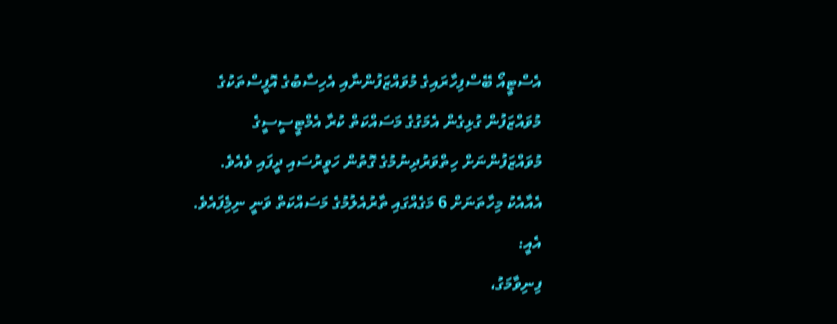އެސްޓީއޯ ބޭސްފިހާރައިގެ މުވައްޒަފުންނާއި އެހިސާބުގެ އޮފީސްތަކުގެ މުވައްޒަފުން ގުޅިގެން އެމަގުގެ މަސައްކަތް ކުރާ އެމްޓީސީސީގެ މުވައްޒަފުންނަށް ހިތްވަރުދިނުމުގެ ގޮތުން ހަވީރުސައި ދީފައި ވެއެވެ.
އެއާއެކު މިހާތަނަށް 6 މަގެއްގައި ތާރުއެލުމުގެ މަސައްކަތް ވަނީ ނިމެިފައެވެ.
އެއީ:
ފިނިވާމަގު،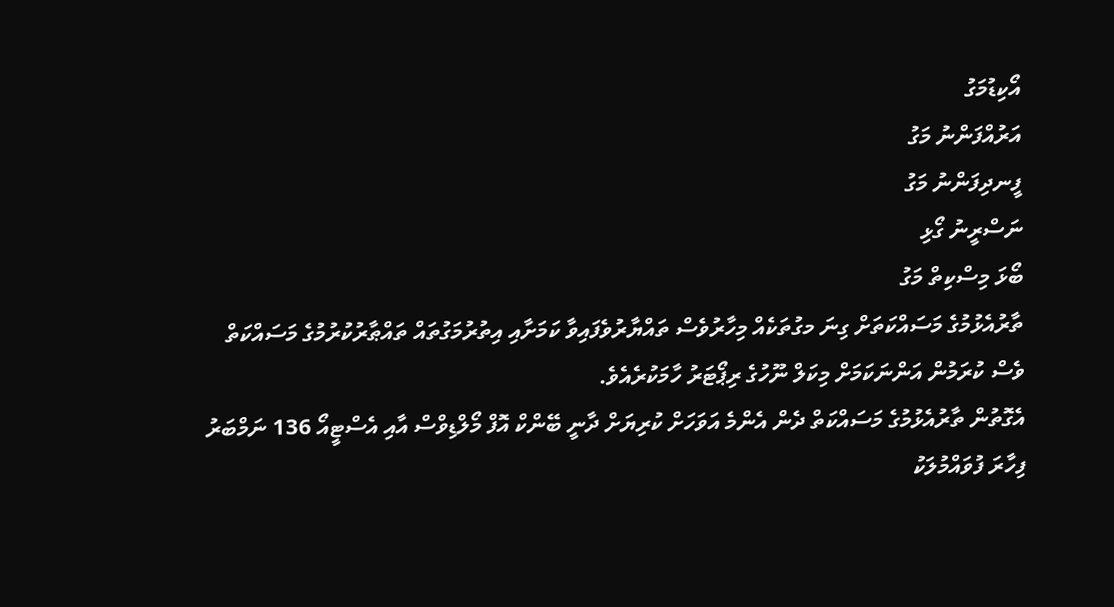އޯކިޑުމަގު
އަރުއްފަންނު މަގު
ފީނދިފަންނު މަގު
ނަސްރީނު ގޯޅި
ބޯޅަ މިސްކިތް މަގު
ތާރުއެޅުމުގެ މަސައްކަތަށް ގިނަ މގުތަކެއް މިހާރުވެސް ތައްޔާރުވެފައިވާ ކަމަށާއި އިތުރުމަގުތައް ތައްޠާރުކުރުމުގެ މަސައްކަތް ވެސް ކުރަމުން އަންނަކަމަށް މިކަލް ނޫހުގެ ރިޕޯޓަރު ހާމަކުރެއެވެ.
އެގޮތުން ތާރުއެޅުމުގެ މަސައްކަތް ދެން އެންމެ އަވަހަށް ކުރިޔަށް ދާނީ ބޭންކް އޮފް މޯލްޑިވްސް އާއި އެސްޓީއޯ 136 ނަމްބަރު ފިހާރަ ފުވައްމުލަކު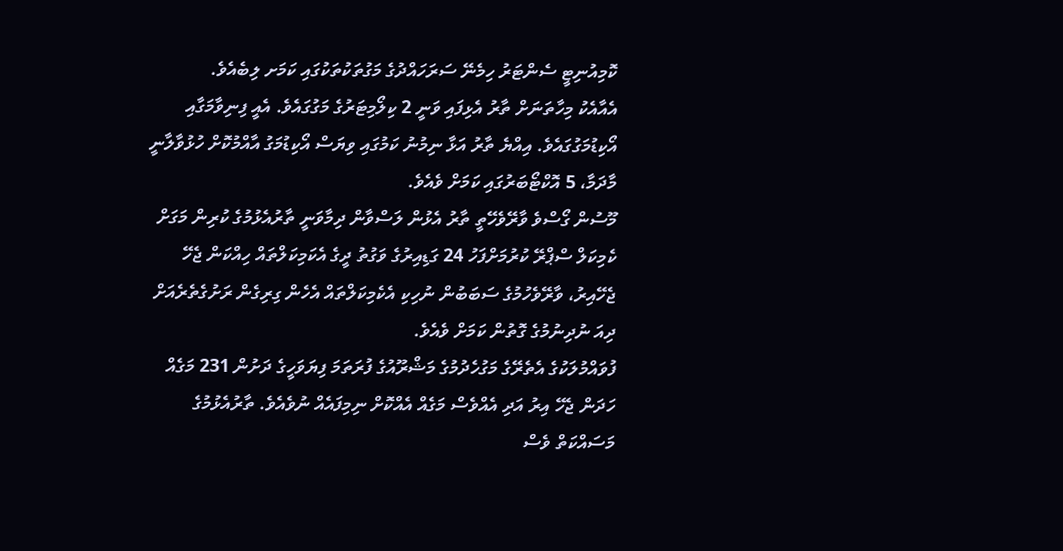ކޮމިއުނިޓީ ސެންޓަރު ހިމެނޭ ސަރަހައްދުގެ މަގުތަކުތަކުގައި ކަމަށ ލިބެއެވެ.
އެއާއެކު މިހާތަނަށް ތާރު އެޅިފައި ވަނީ 2 ކިލޯމިޓަރުގެ މަގުގައެވެ. އެއީ ފިނިވާމަގާއި އޯކިޑުމަގުގައެވެ. އިއްޔެ ތާރު އަޅާ ނިމުނު ކަމުގައި ވިޔަސް އޯކިޑުމަގު އާއްމުކޮށް ހުޅުވާލާނީ މާދަމާ، 5 އޮކްޓޯބަރުގައި ކަމަށް ވެއެވެ.
މޫސުން ގޯސްވެ ވާރޭވެހޭތީ ތާރު އެޅުން ލަސްވާން ދިމާވަނީ ތާރުއެޅުމުގެ ކުރިން މަގަށް ކެމިކަލް ސްޕްރޭ ކުރުމަށްފަހު 24 ގަޑިއިރުގެ ވަގުތު ދީގެ އެކަމިކަލްތައް ހިއްކަން ޖެހޭ ޖެހޭއިރު، ވާރޭވެހުމުގެ ސަބަބުން ނުހިކި އެކެމިކަލްތައް އެހެން ގިރިގެން ރަށުގެތެރެއަށް ދިއަ ނުދިނުމުގެ ގޮތުން ކަމަށް ވެއެވެ.
ފުވައްމުލަކުގެ އެތެރޭގެ މަގުހެދުމުގެ މަޝްރޫއުގެ ފުރަތަމަ ފިޔަވަހީގެ ދަށުން 231 މަގެއް ހަދަން ޖެހޭ އިރު އަދި އެއްވެސް މަގެއް އެއްކޮށް ނިމިފައެއް ނުވެއެވެ. ތާރުއެޅުމުގެ މަސައްކަތް ވެސް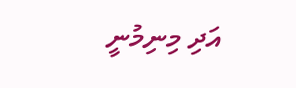އަދި މިނިމުނީ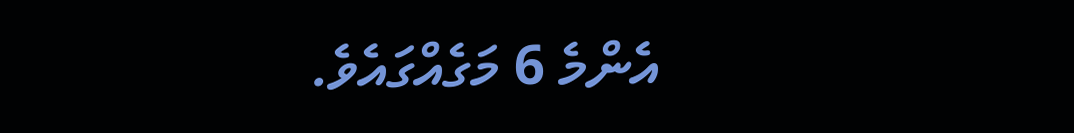އެންމެ 6 މަގެއްގައެވެ.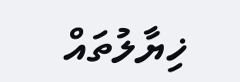ޚިޔާލުތައް